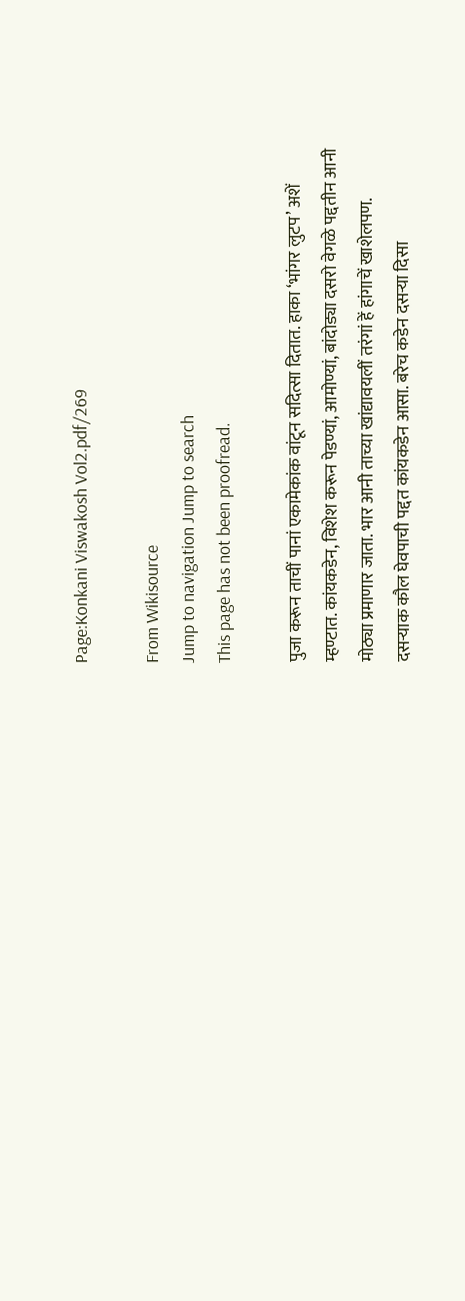Page:Konkani Viswakosh Vol2.pdf/269

From Wikisource
Jump to navigation Jump to search
This page has not been proofread.

पुजा करून ताचीं पानां एकामेकांक वांटून सदित्सा दितात. हाका ‘भांगर लुटप’ अशें म्हण्टात. कांयकडेन, विशेश करून पेडण्यां, आमोण्यां, बांदोड्या दसरो वेगळे पद्दतीन आनी मोठ्या प्रमाणार जाता. भार आनी ताच्या खांद्यावयलीं तरंगां हें हांगाचें खाशेलपण. दसर्‍याक कौल घेवपाची पद्दत कांयकडेन आसा. बरेच कडेन दसर्‍या दिसा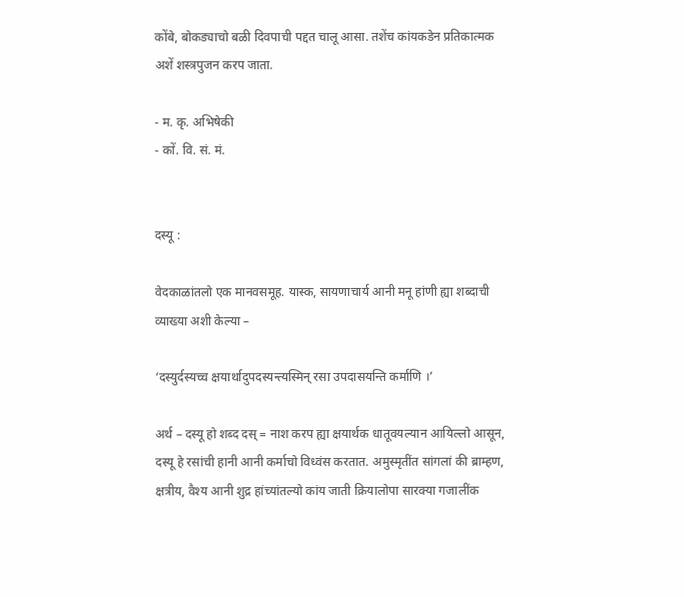कोंबे, बोकड्याचो बळी दिवपाची पद्दत चालू आसा. तशेंच कांयकडेन प्रतिकात्मक अशें शस्त्रपुजन करप जाता.

- म. कृ. अभिषेकी
- कों. वि. सं. मं.


दस्यू :

वेदकाळांतलो एक मानवसमूह. यास्क, सायणाचार्य आनी मनू हांणी ह्या शब्दाची व्याख्या अशी केल्या –

‘दस्युर्दस्यच्च क्षयार्थादुपदस्यन्त्यस्मिन्‌ रसा उपदासयन्ति कर्माणि ।’

अर्थ – दस्यू हो शब्द दस्‌ = नाश करप ह्या क्षयार्थक धातूवयल्यान आयिल्लो आसून, दस्यू हे रसांची हानी आनी कर्माचो विध्वंस करतात. अमुस्मृतींत सांगलां की ब्राम्हण, क्षत्रीय, वैश्य आनी शुद्र हांच्यांतल्यो कांय जाती क्रियालोपा सारक्या गजालींक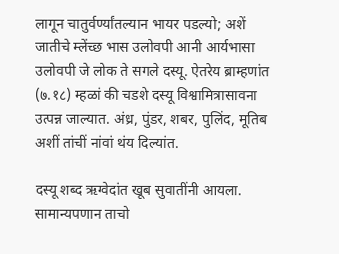लागून चातुर्वर्ण्यांतल्यान भायर पडल्यो; अशें जातीचे म्लेंच्छ भास उलोवपी आनी आर्यभासा उलोवपी जे लोक ते सगले दस्यू. ऐतरेय ब्राम्हणांत (७.१८) म्हळां की चडशे दस्यू विश्वामित्रासावना उत्पन्न जाल्यात. अंध्र, पुंडर, शबर, पुलिंद, मूतिब अशीं तांचीं नांवां थंय दिल्यांत.

दस्यू शब्द ऋग्वेदांत खूब सुवातींनी आयला. सामान्यपणान ताचो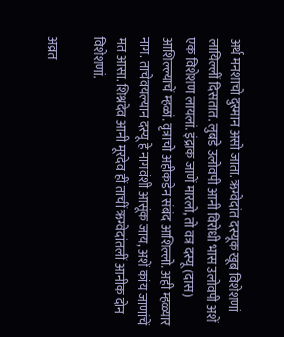अर्थ मनशाचो दुस्मान असो जाता. ऋग्वेदांत दस्यूक खूब विशेशणां लायिल्लीं दिसतात. लुबडे उलोवपी आनी विरोधी भास उलोवपी अशें एक विशेशण लायलां. इंद्राक जाणें मारलो, तो वत्र दस्यू (दास) आशिल्ल्याचें म्हळां. वृत्राचो अहीकडेन संबंद आशिल्लो. अही म्हळ्यार नाग. ताचेवयल्यान दस्यू हे नागवंशी आसूंक जाय, अशें कांय जाणांचें मत आसा. शिश्नदेव आनी मूरदेव हीं ताचीं ऋग्वेदांतलीं आनीक दोन विशेशणां.

अव्रत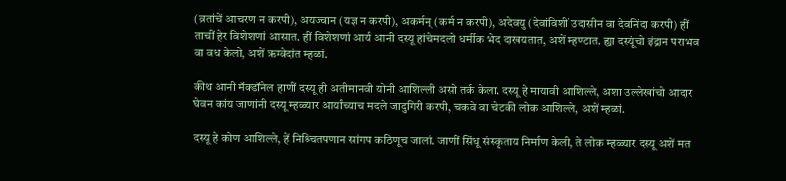(व्रतांचें आचरण न करपी), अयज्वान (यज्ञ न करपी), अकर्मन्‌ (कर्म न करपी), अदेवयु (देवांविशीं उदासीन वा देवनिंदा करपी) हीं ताचीं हेर विशेशणां आसात. हीं विशेशणां आर्य आनी दस्यू हांचेमदलो धर्मीक भेद दाखयतात, अशें म्हण्टात. ह्या दस्यूंचो इंद्रान पराभव वा वध केलो, अशें ऋग्वेदांत म्हळां.

कीथ आनी मॅक्डॉनेल हाणीं दस्यू ही अतीमानवी योनी आशिल्ली असो तर्क केला. दस्यू हे मायावी आशिल्ले, अशा उल्लेखांचो आदार घेवन कांय जाणांनी दस्यू म्हळ्यार आर्यांच्याच मदले जादुगिरी करपी, चकवे वा चेटकी लोक आशिल्ले, अशें म्हळां.

दस्यू हे कोण आशिल्ले, हें निश्र्चितपणान सांगप कठिणूच जालां. जाणीं सिंधू संस्कृताय निर्माण केली, ते लोक म्हळ्यार दस्यू अशें मत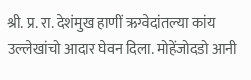श्री. प्र. रा. देशंमुख हाणीं ऋग्वेदांतल्या कांय उल्लेखांचो आदार घेवन दिला. मोहेंजोदडो आनी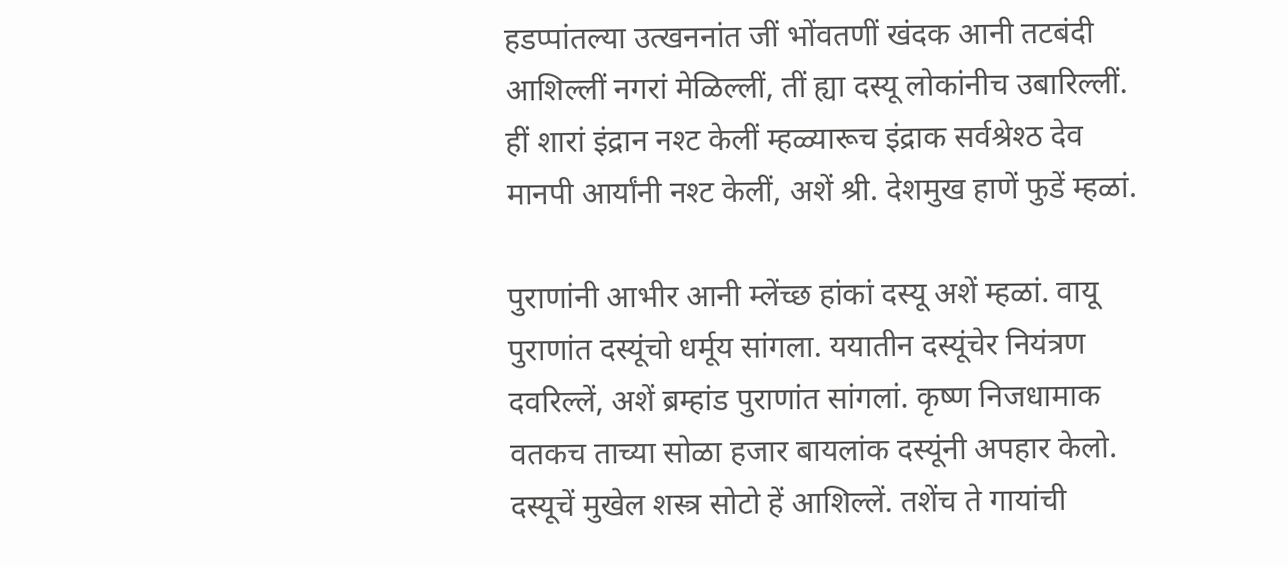हडप्पांतल्या उत्खननांत जीं भोंवतणीं खंदक आनी तटबंदी आशिल्लीं नगरां मेळिल्लीं, तीं ह्या दस्यू लोकांनीच उबारिल्लीं. हीं शारां इंद्रान नश्ट केलीं म्हळ्यारूच इंद्राक सर्वश्रेश्ठ देव मानपी आर्यांनी नश्ट केलीं, अशें श्री. देशमुख हाणें फुडें म्हळां.

पुराणांनी आभीर आनी म्लेंच्छ हांकां दस्यू अशें म्हळां. वायू पुराणांत दस्यूंचो धर्मूय सांगला. ययातीन दस्यूंचेर नियंत्रण दवरिल्लें, अशें ब्रम्हांड पुराणांत सांगलां. कृष्ण निजधामाक वतकच ताच्या सोळा हजार बायलांक दस्यूंनी अपहार केलो. दस्यूचें मुखेल शस्त्र सोटो हें आशिल्लें. तशेंच ते गायांची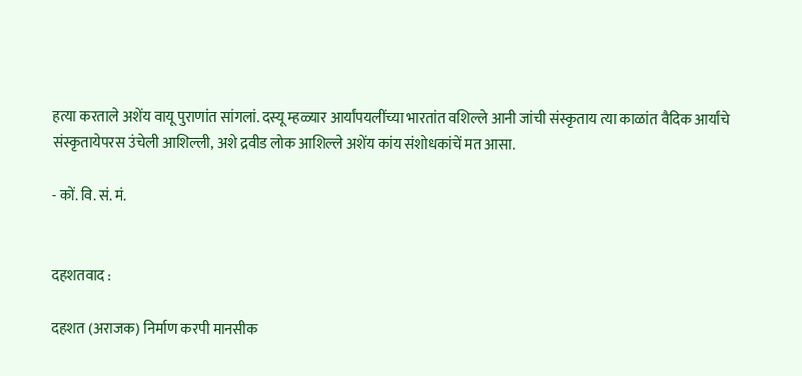हत्या करताले अशेंय वायू पुराणांत सांगलां. दस्यू म्हळ्यार आर्यांपयलींच्या भारतांत वशिल्ले आनी जांची संस्कृताय त्या काळांत वैदिक आर्यांचे संस्कृतायेपरस उंचेली आशिल्ली, अशे द्रवीड लोक आशिल्ले अशेंय कांय संशोधकांचें मत आसा.

- कों. वि. सं. मं.


दहशतवाद :

दहशत (अराजक) निर्माण करपी मानसीक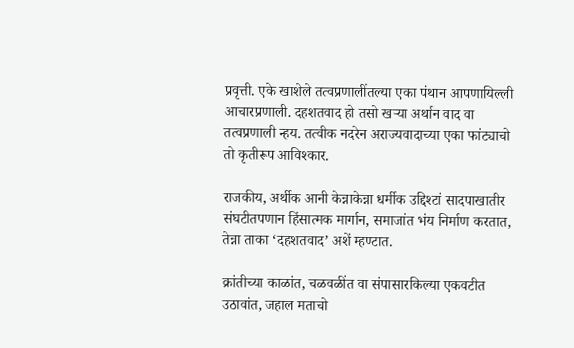प्रवृत्ती. एके खाशेले तत्वप्रणालींतल्या एका पंथान आपणायिल्ली आचारप्रणाली. दहशतवाद हो तसो खर्‍या अर्थान वाद वा तत्वप्रणाली न्हय. तत्वीक नदरेन अराज्यवादाच्या एका फांट्याचो तो कृतीरूप आविश्कार.

राजकीय, अर्थीक आनी केन्नाकेन्ना धर्मीक उद्दिश्टां सादपाखातीर संघटीतपणान हिंसात्मक मार्गान, समाजांत भंय निर्माण करतात, तेन्ना ताका ‘दहशतवाद’ अशें म्हण्टात.

क्रांतीच्या काळांत, चळवळींत वा संपासारकिल्या एकवटीत उठावांत, जहाल मताचो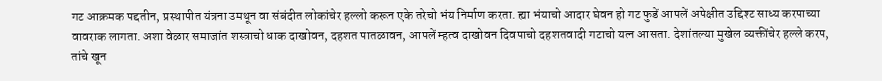गट आक्रमक पद्दतीन, प्रस्थापीत यंत्रना उमथून वा संबंदीत लोकांचेर हल्लो करून एके तरेचो भंय निर्माण करता. ह्या भंयाचो आदार घेवन हो गट फुडें आपलें अपेक्षीत उद्दिश्ट साध्य करपाच्या वावराक लागता. अशा वेळार समाजांत शस्त्राचो धाक दाखोवन, दहशत पातळावन, आपलें म्हत्व दाखोवन दिवपाचो दहशतवादी गटाचो यत्न आसता. देशांतल्या मुखेल व्यक्तींचेर हल्ले करप, तांचे खून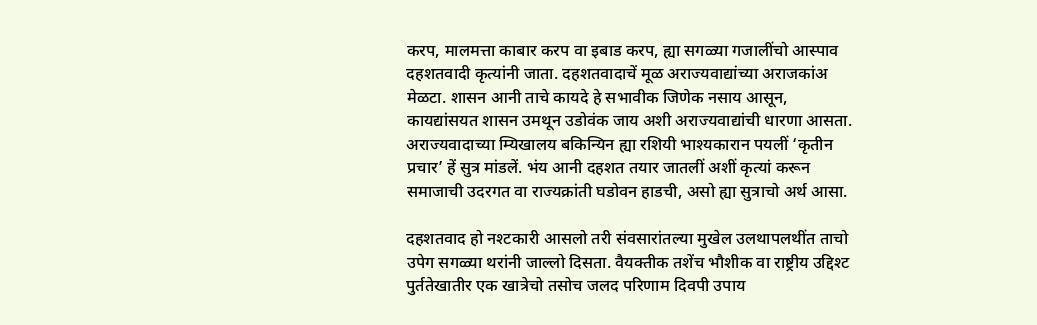करप, मालमत्ता काबार करप वा इबाड करप, ह्या सगळ्या गजालींचो आस्पाव दहशतवादी कृत्यांनी जाता. दहशतवादाचें मूळ अराज्यवाद्यांच्या अराजकांअ मेळटा. शासन आनी ताचे कायदे हे सभावीक जिणेक नसाय आसून, कायद्यांसयत शासन उमथून उडोवंक जाय अशी अराज्यवाद्यांची धारणा आसता. अराज्यवादाच्या म्यिखालय बकिन्यिन ह्या रशियी भाश्यकारान पयलीं ‘कृतीन प्रचार’ हें सुत्र मांडलें. भंय आनी दहशत तयार जातलीं अशीं कृत्यां करून समाजाची उदरगत वा राज्यक्रांती घडोवन हाडची, असो ह्या सुत्राचो अर्थ आसा.

दहशतवाद हो नश्टकारी आसलो तरी संवसारांतल्या मुखेल उलथापलथींत ताचो उपेग सगळ्या थरांनी जाल्लो दिसता. वैयक्तीक तशेंच भौशीक वा राष्ट्रीय उद्दिश्ट पुर्ततेखातीर एक खात्रेचो तसोच जलद परिणाम दिवपी उपाय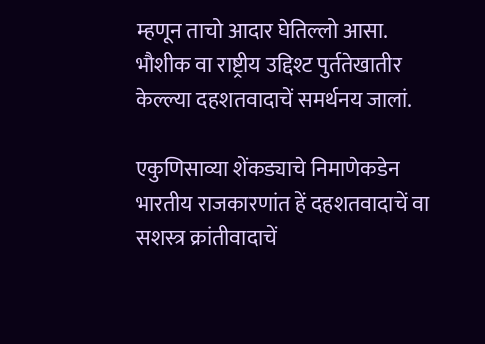म्हणून ताचो आदार घेतिल्लो आसा. भौशीक वा राष्ट्रीय उद्दिश्ट पुर्ततेखातीर केल्ल्या दहशतवादाचें समर्थनय जालां.

एकुणिसाव्या शेंकड्याचे निमाणेकडेन भारतीय राजकारणांत हें दहशतवादाचें वा सशस्त्र क्रांतीवादाचें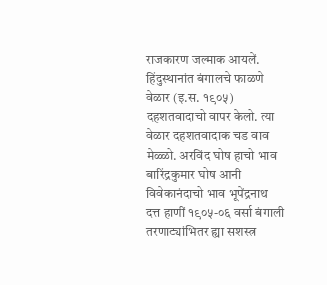राजकारण जल्माक आयलें. हिंदुस्थानांत बंगालचे फाळणे वेळार (इ.स. १९०५) दहशतवादाचो वापर केलो. त्या वेळार दहशतवादाक चड वाव मेळ्ळो. अरविंद घोष हाचो भाव बारिंद्रकुमार घोष आनी विवेकानंदाचो भाव भूपेंद्रनाथ दत्त हाणीं १९०५-०६ वर्सा बंगाली तरणाट्यांभितर ह्या सशस्त्र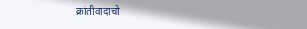क्रांतीवादाचो